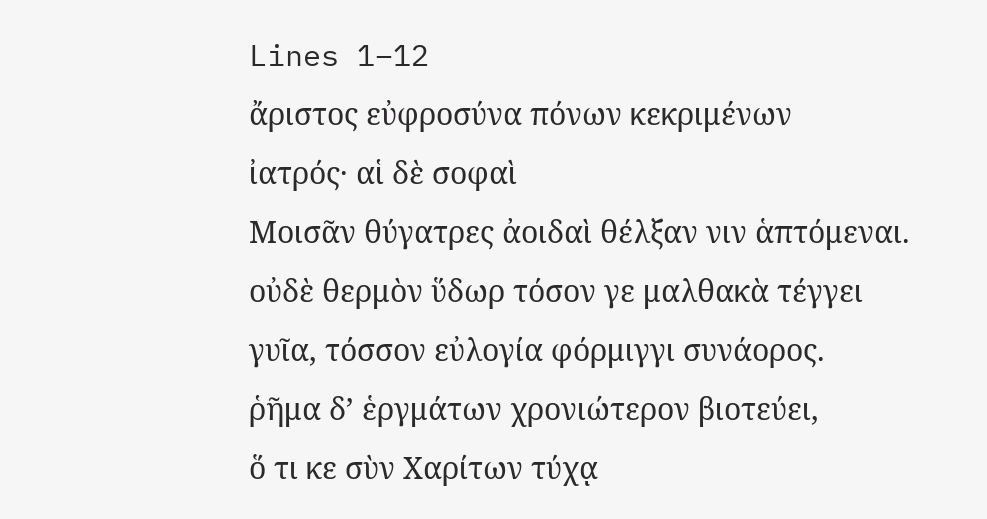Lines 1–12
ἄριστος εὐφροσύνα πόνων κεκριμένων
ἰατρός· αἱ δὲ σοφαὶ
Μοισᾶν θύγατρες ἀοιδαὶ θέλξαν νιν ἁπτόμεναι.
οὐδὲ θερμὸν ὕδωρ τόσον γε μαλθακὰ τέγγει
γυῖα, τόσσον εὐλογία φόρμιγγι συνάορος.
ῥῆμα δʼ ἑργμάτων χρονιώτερον βιοτεύει,
ὅ τι κε σὺν Χαρίτων τύχᾳ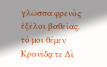γλῶσσα φρενὸς ἐξέλοι βαθείας.
τό μοι θέμεν Κρονίδᾳ τε Δὶ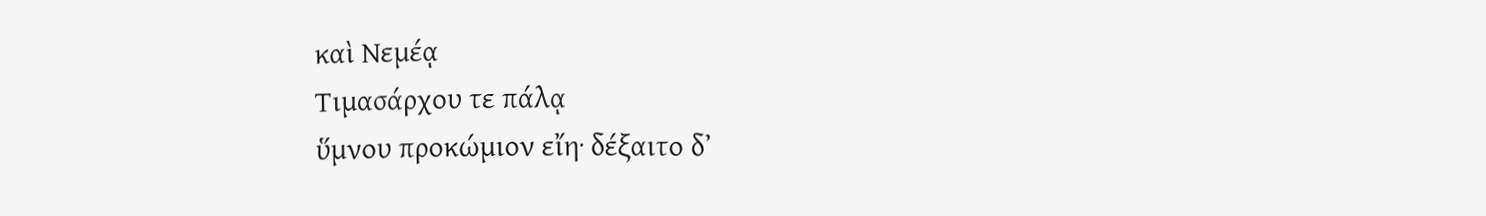καὶ Νεμέᾳ
Τιμασάρχου τε πάλᾳ
ὕμνου προκώμιον εἴη· δέξαιτο δʼ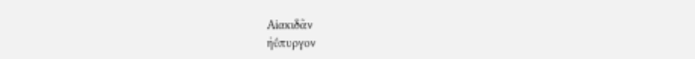Αἰακιδᾶν
ἠΰπυργον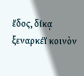ἕδος, δίκᾳ ξεναρκέϊ κοινὸν